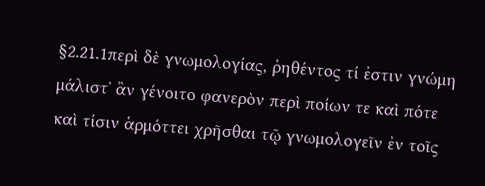§2.21.1περὶ δὲ γνωμολογίας, ῥηθέντος τί ἐστιν γνώμη μάλιστʼ ἂν γένοιτο φανερὸν περὶ ποίων τε καὶ πότε καὶ τίσιν ἁρμόττει χρῆσθαι τῷ γνωμολογεῖν ἐν τοῖς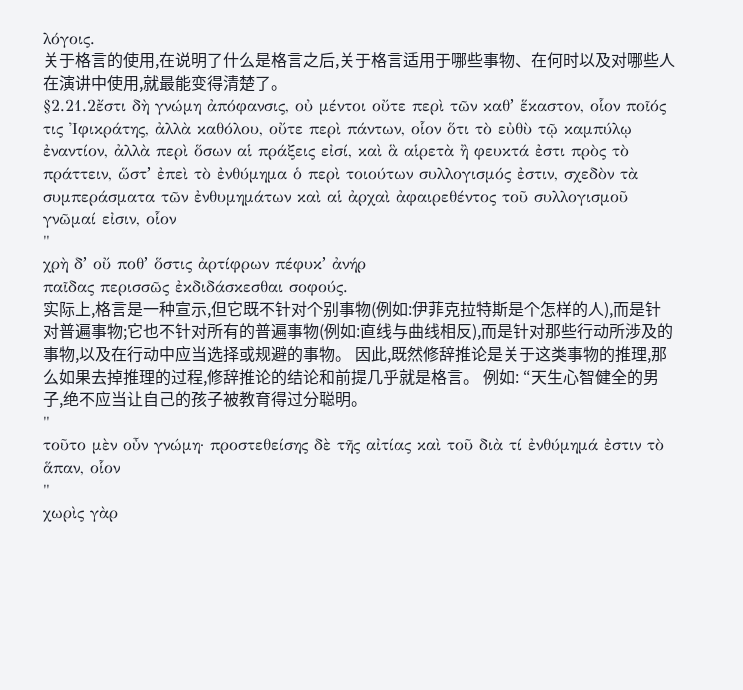λόγοις.
关于格言的使用,在说明了什么是格言之后,关于格言适用于哪些事物、在何时以及对哪些人在演讲中使用,就最能变得清楚了。
§2.21.2ἔστι δὴ γνώμη ἀπόφανσις, οὐ μέντοι οὔτε περὶ τῶν καθʼ ἕκαστον, οἷον ποῖός τις Ἰφικράτης, ἀλλὰ καθόλου, οὔτε περὶ πάντων, οἷον ὅτι τὸ εὐθὺ τῷ καμπύλῳ ἐναντίον, ἀλλὰ περὶ ὅσων αἱ πράξεις εἰσί, καὶ ἃ αἱρετὰ ἢ φευκτά ἐστι πρὸς τὸ πράττειν, ὥστʼ ἐπεὶ τὸ ἐνθύμημα ὁ περὶ τοιούτων συλλογισμός ἐστιν, σχεδὸν τὰ συμπεράσματα τῶν ἐνθυμημάτων καὶ αἱ ἀρχαὶ ἀφαιρεθέντος τοῦ συλλογισμοῦ γνῶμαί εἰσιν, οἷον
"
χρὴ δʼ οὔ ποθʼ ὅστις ἀρτίφρων πέφυκʼ ἀνήρ
παῖδας περισσῶς ἐκδιδάσκεσθαι σοφούς.
实际上,格言是一种宣示,但它既不针对个别事物(例如:伊菲克拉特斯是个怎样的人),而是针对普遍事物;它也不针对所有的普遍事物(例如:直线与曲线相反),而是针对那些行动所涉及的事物,以及在行动中应当选择或规避的事物。 因此,既然修辞推论是关于这类事物的推理,那么如果去掉推理的过程,修辞推论的结论和前提几乎就是格言。 例如: “天生心智健全的男子,绝不应当让自己的孩子被教育得过分聪明。
"
τοῦτο μὲν οὖν γνώμη· προστεθείσης δὲ τῆς αἰτίας καὶ τοῦ διὰ τί ἐνθύμημά ἐστιν τὸ ἅπαν, οἷον
"
χωρὶς γὰρ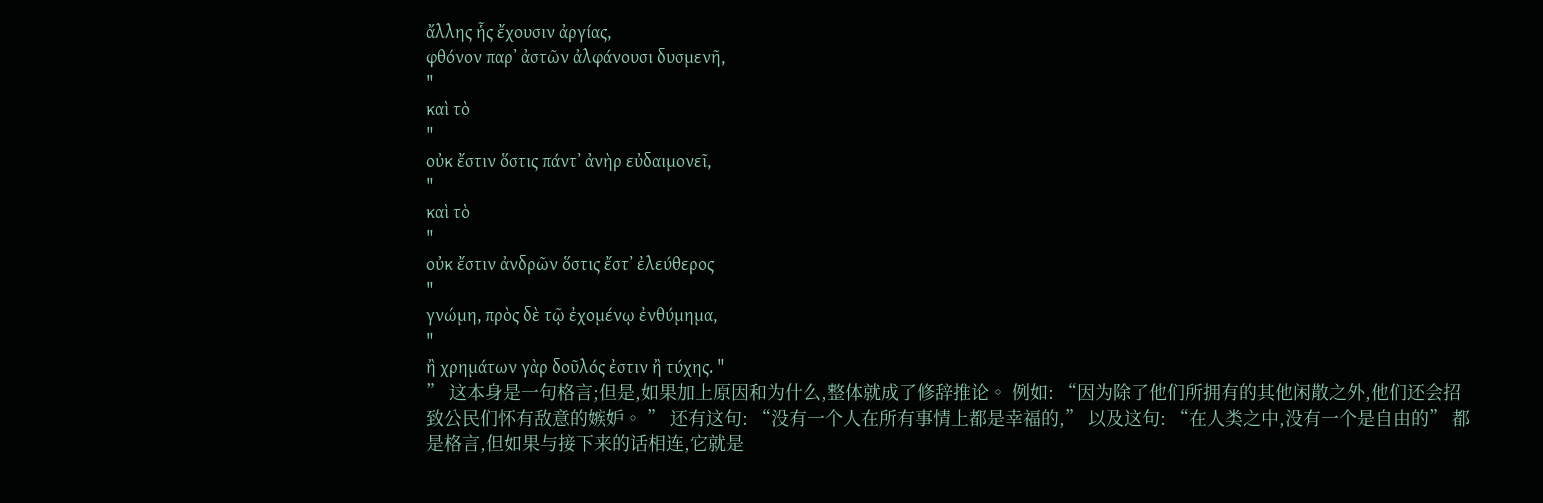ἄλλης ἧς ἔχουσιν ἀργίας,
φθόνον παρʼ ἀστῶν ἀλφάνουσι δυσμενῆ,
"
καὶ τὸ
"
οὐκ ἔστιν ὅστις πάντʼ ἀνὴρ εὐδαιμονεῖ,
"
καὶ τὸ
"
οὐκ ἔστιν ἀνδρῶν ὅστις ἔστʼ ἐλεύθερος
"
γνώμη, πρὸς δὲ τῷ ἐχομένῳ ἐνθύμημα,
"
ἢ χρημάτων γὰρ δοῦλός ἐστιν ἢ τύχης. "
” 这本身是一句格言;但是,如果加上原因和为什么,整体就成了修辞推论。 例如: “因为除了他们所拥有的其他闲散之外,他们还会招致公民们怀有敌意的嫉妒。 ” 还有这句: “没有一个人在所有事情上都是幸福的,” 以及这句: “在人类之中,没有一个是自由的” 都是格言,但如果与接下来的话相连,它就是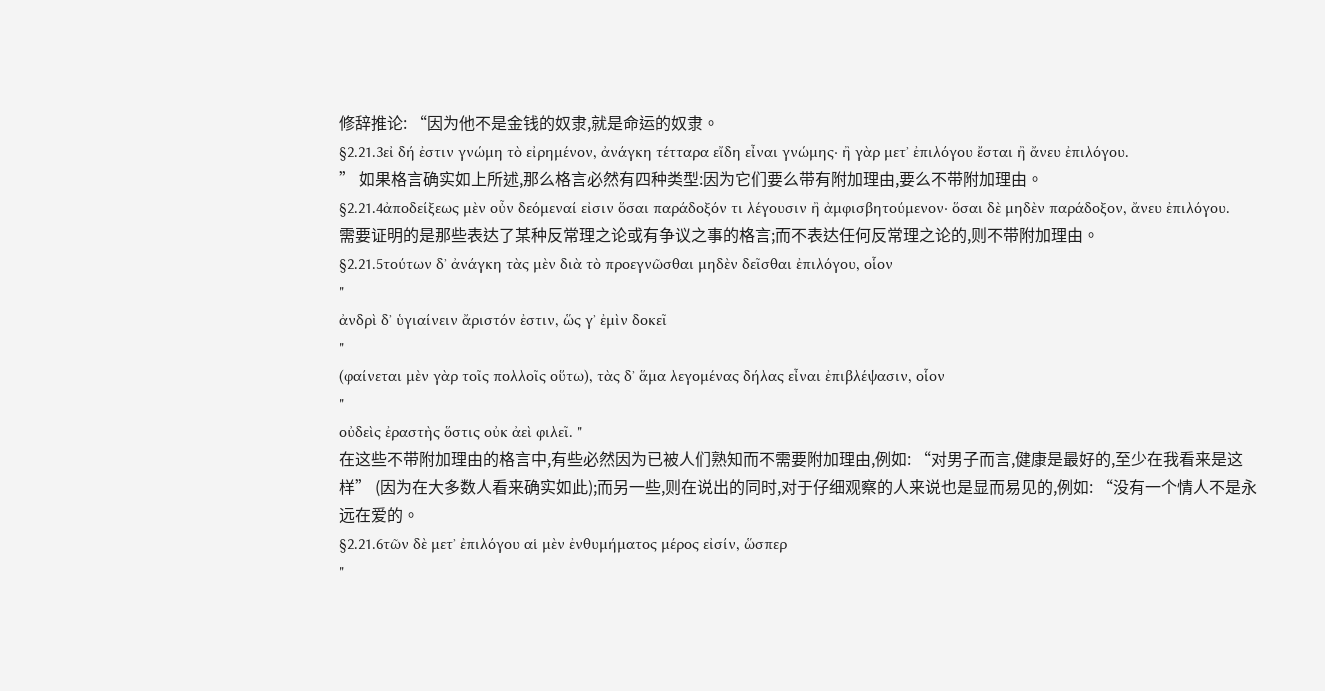修辞推论: “因为他不是金钱的奴隶,就是命运的奴隶。
§2.21.3εἰ δή ἐστιν γνώμη τὸ εἰρημένον, ἀνάγκη τέτταρα εἴδη εἶναι γνώμης· ἢ γὰρ μετʼ ἐπιλόγου ἔσται ἢ ἄνευ ἐπιλόγου.
” 如果格言确实如上所述,那么格言必然有四种类型:因为它们要么带有附加理由,要么不带附加理由。
§2.21.4ἀποδείξεως μὲν οὖν δεόμεναί εἰσιν ὅσαι παράδοξόν τι λέγουσιν ἢ ἀμφισβητούμενον· ὅσαι δὲ μηδὲν παράδοξον, ἄνευ ἐπιλόγου.
需要证明的是那些表达了某种反常理之论或有争议之事的格言;而不表达任何反常理之论的,则不带附加理由。
§2.21.5τούτων δʼ ἀνάγκη τὰς μὲν διὰ τὸ προεγνῶσθαι μηδὲν δεῖσθαι ἐπιλόγου, οἷον
"
ἀνδρὶ δʼ ὑγιαίνειν ἄριστόν ἐστιν, ὥς γʼ ἐμὶν δοκεῖ
"
(φαίνεται μὲν γὰρ τοῖς πολλοῖς οὕτω), τὰς δʼ ἅμα λεγομένας δήλας εἶναι ἐπιβλέψασιν, οἷον
"
οὐδεὶς ἐραστὴς ὅστις οὐκ ἀεὶ φιλεῖ. "
在这些不带附加理由的格言中,有些必然因为已被人们熟知而不需要附加理由,例如: “对男子而言,健康是最好的,至少在我看来是这样” (因为在大多数人看来确实如此);而另一些,则在说出的同时,对于仔细观察的人来说也是显而易见的,例如: “没有一个情人不是永远在爱的。
§2.21.6τῶν δὲ μετʼ ἐπιλόγου αἱ μὲν ἐνθυμήματος μέρος εἰσίν, ὥσπερ
"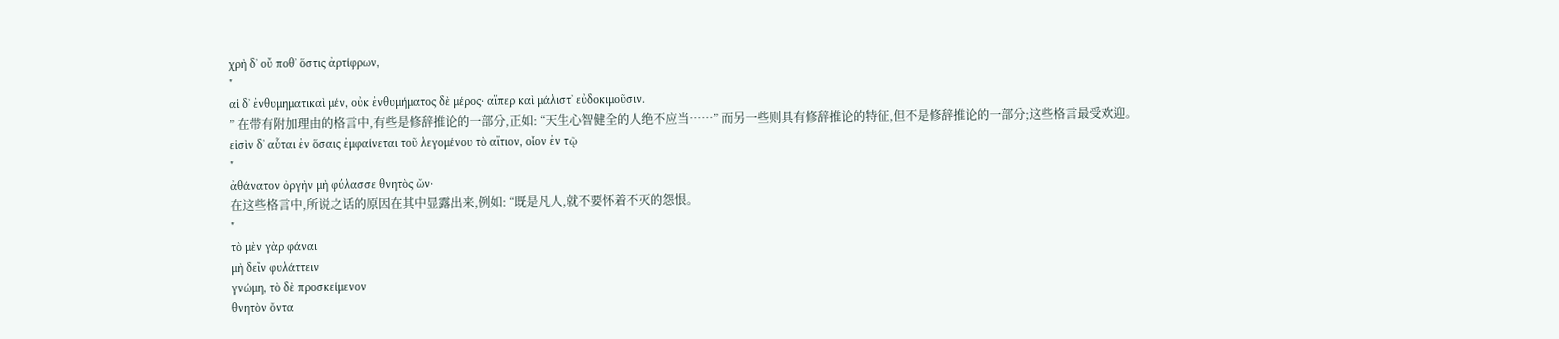χρὴ δʼ οὔ ποθʼ ὅστις ἀρτίφρων,
"
αἱ δʼ ἐνθυμηματικαὶ μέν, οὐκ ἐνθυμήματος δὲ μέρος· αἵπερ καὶ μάλιστʼ εὐδοκιμοῦσιν.
” 在带有附加理由的格言中,有些是修辞推论的一部分,正如: “天生心智健全的人绝不应当……” 而另一些则具有修辞推论的特征,但不是修辞推论的一部分;这些格言最受欢迎。
εἰσὶν δʼ αὗται ἐν ὅσαις ἐμφαίνεται τοῦ λεγομένου τὸ αἴτιον, οἷον ἐν τῷ
"
ἀθάνατον ὀργὴν μὴ φύλασσε θνητὸς ὤν·
在这些格言中,所说之话的原因在其中显露出来,例如: “既是凡人,就不要怀着不灭的怨恨。
"
τὸ μὲν γὰρ φάναι
μὴ δεῖν φυλάττειν
γνώμη, τὸ δὲ προσκείμενον
θνητὸν ὄντα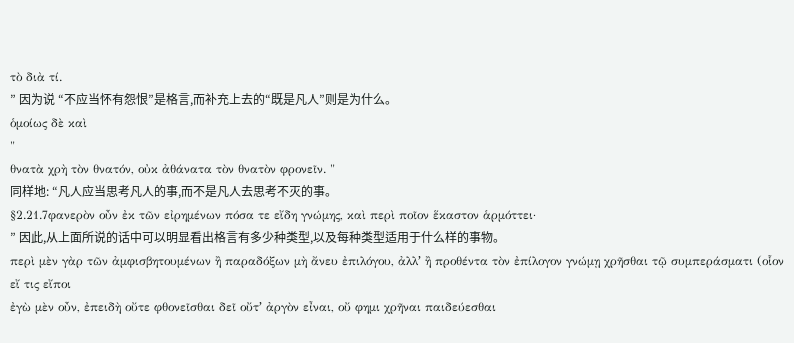τὸ διὰ τί.
” 因为说 “不应当怀有怨恨”是格言,而补充上去的“既是凡人”则是为什么。
ὁμοίως δὲ καὶ
"
θνατὰ χρὴ τὸν θνατόν, οὐκ ἀθάνατα τὸν θνατὸν φρονεῖν. "
同样地: “凡人应当思考凡人的事,而不是凡人去思考不灭的事。
§2.21.7φανερὸν οὖν ἐκ τῶν εἰρημένων πόσα τε εἴδη γνώμης, καὶ περὶ ποῖον ἕκαστον ἁρμόττει·
” 因此,从上面所说的话中可以明显看出格言有多少种类型,以及每种类型适用于什么样的事物。
περὶ μὲν γὰρ τῶν ἀμφισβητουμένων ἢ παραδόξων μὴ ἄνευ ἐπιλόγου, ἀλλʼ ἢ προθέντα τὸν ἐπίλογον γνώμῃ χρῆσθαι τῷ συμπεράσματι (οἷον εἴ τις εἴποι
ἐγὼ μὲν οὖν, ἐπειδὴ οὔτε φθονεῖσθαι δεῖ οὔτʼ ἀργὸν εἶναι, οὔ φημι χρῆναι παιδεύεσθαι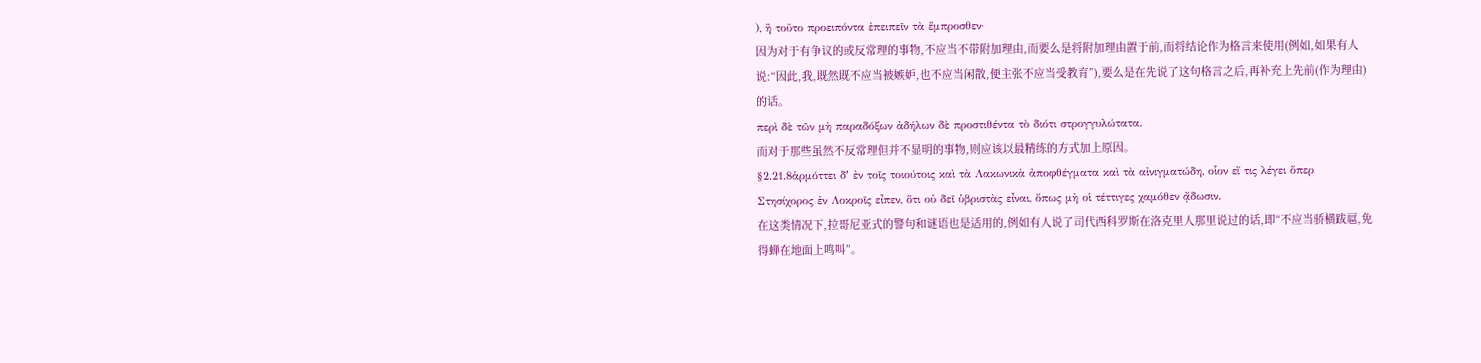), ἢ τοῦτο προειπόντα ἐπειπεῖν τὰ ἔμπροσθεν·
因为对于有争议的或反常理的事物,不应当不带附加理由,而要么是将附加理由置于前,而将结论作为格言来使用(例如,如果有人说:“因此,我,既然既不应当被嫉妒,也不应当闲散,便主张不应当受教育”),要么是在先说了这句格言之后,再补充上先前(作为理由)的话。
περὶ δὲ τῶν μὴ παραδόξων ἀδήλων δὲ προστιθέντα τὸ διότι στρογγυλώτατα.
而对于那些虽然不反常理但并不显明的事物,则应该以最精练的方式加上原因。
§2.21.8ἁρμόττει δʼ ἐν τοῖς τοιούτοις καὶ τὰ Λακωνικὰ ἀποφθέγματα καὶ τὰ αἰνιγματώδη, οἷον εἴ τις λέγει ὅπερ Στησίχορος ἐν Λοκροῖς εἶπεν, ὅτι οὐ δεῖ ὑβριστὰς εἶναι, ὅπως μὴ οἱ τέττιγες χαμόθεν ᾄδωσιν.
在这类情况下,拉哥尼亚式的警句和谜语也是适用的,例如有人说了司代西科罗斯在洛克里人那里说过的话,即“不应当骄横跋扈,免得蝉在地面上鸣叫”。